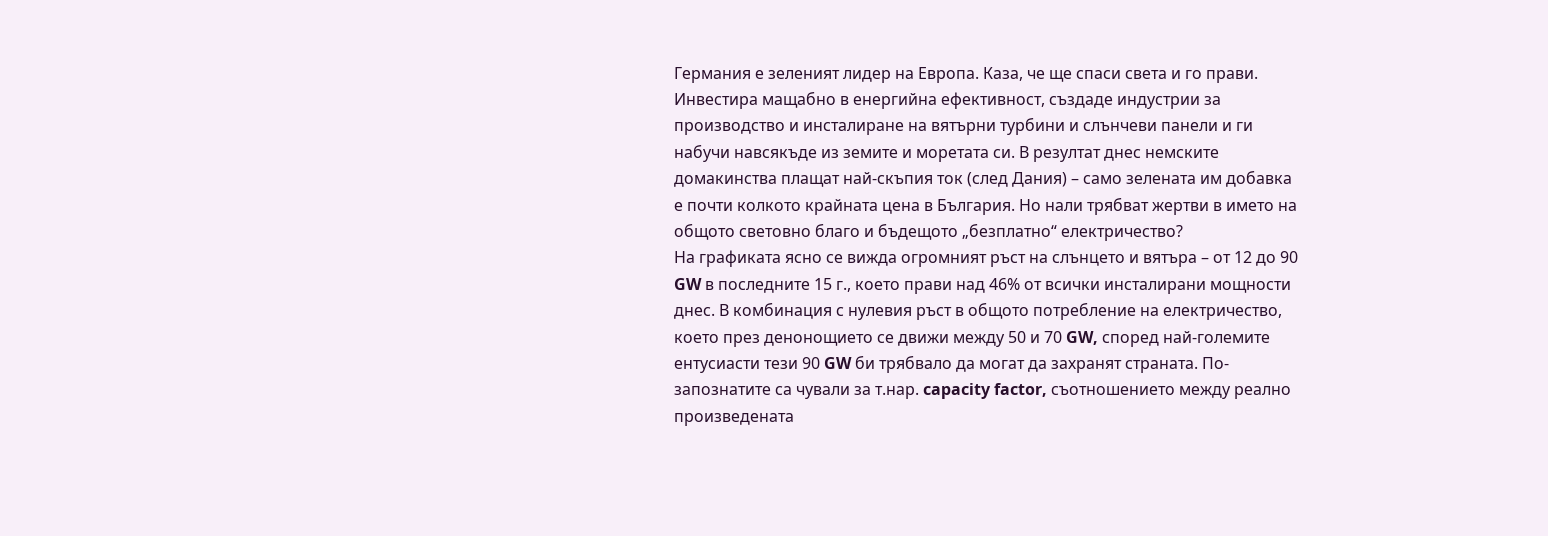Германия е зеленият лидер на Европа. Каза, че ще спаси света и го прави. Инвестира мащабно в енергийна ефективност, създаде индустрии за производство и инсталиране на вятърни турбини и слънчеви панели и ги набучи навсякъде из земите и моретата си. В резултат днес немските домакинства плащат най-скъпия ток (след Дания) – само зелената им добавка е почти колкото крайната цена в България. Но нали трябват жертви в името на общото световно благо и бъдещото „безплатно“ електричество?
На графиката ясно се вижда огромният ръст на слънцето и вятъра – от 12 до 90 GW в последните 15 г., което прави над 46% от всички инсталирани мощности днес. В комбинация с нулевия ръст в общото потребление на електричество, което през денонощието се движи между 50 и 70 GW, според най-големите ентусиасти тези 90 GW би трябвало да могат да захранят страната. По-запознатите са чували за т.нар. capacity factor, съотношението между реално произведената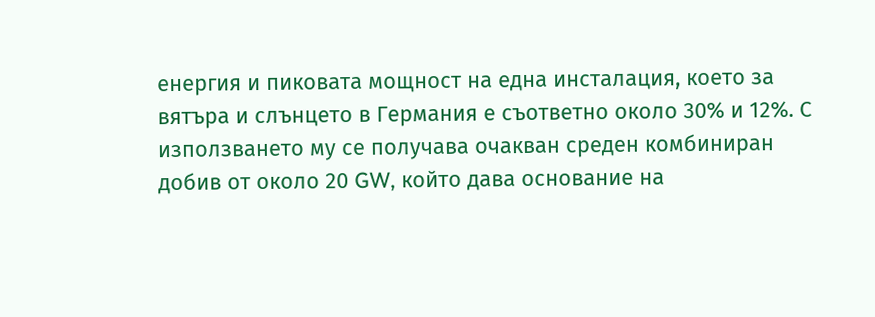енергия и пиковата мощност на една инсталация, което за вятъра и слънцето в Германия е съответно около 30% и 12%. С използването му се получава очакван среден комбиниран добив от около 20 GW, който дава основание на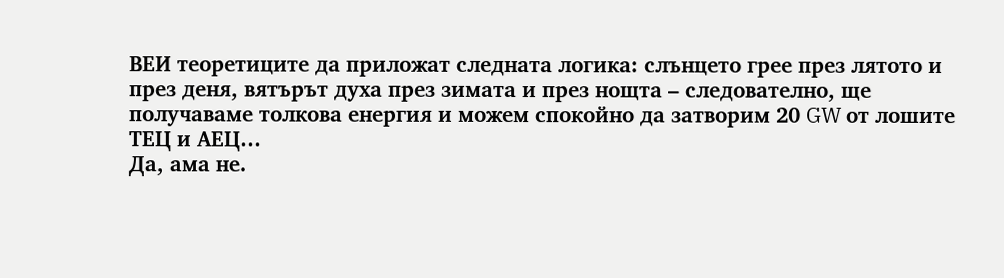ВЕИ теоретиците да приложат следната логика: слънцето грее през лятото и през деня, вятърът духа през зимата и през нощта – следователно, ще получаваме толкова енергия и можем спокойно да затворим 20 GW от лошите ТЕЦ и АЕЦ…
Да, ама не.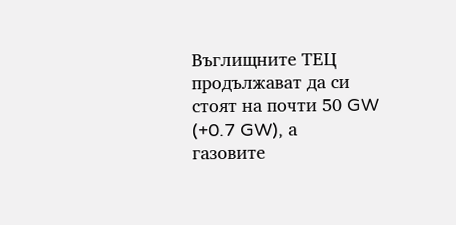Въглищните ТЕЦ продължават да си стоят на почти 50 GW (+0.7 GW), а газовите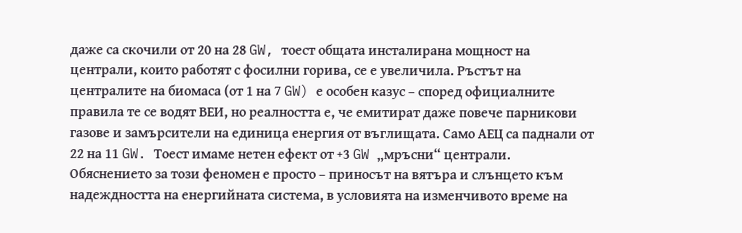даже са скочили от 20 на 28 GW, тоест общата инсталирана мощност на централи, които работят с фосилни горива, се е увеличила. Ръстът на централите на биомаса (от 1 на 7 GW) е особен казус – според официалните правила те се водят ВЕИ, но реалността е, че емитират даже повече парникови газове и замърсители на единица енергия от въглищата. Само АЕЦ са паднали от 22 на 11 GW. Тоест имаме нетен ефект от +3 GW „мръсни“ централи.
Обяснението за този феномен е просто – приносът на вятъра и слънцето към надеждността на енергийната система, в условията на изменчивото време на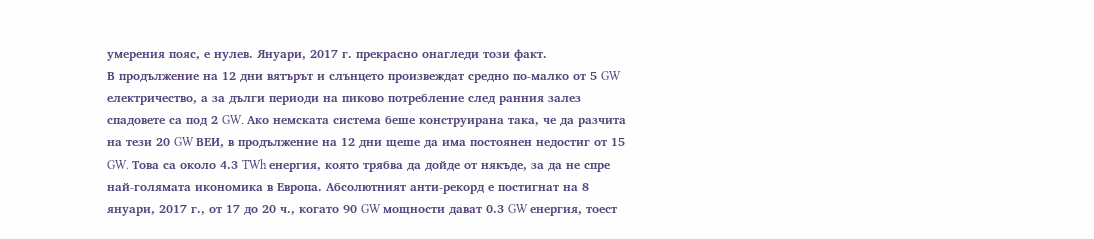умерения пояс, е нулев. Януари, 2017 г. прекрасно онагледи този факт.
В продължение на 12 дни вятърът и слънцето произвеждат средно по-малко от 5 GW електричество, а за дълги периоди на пиково потребление след ранния залез спадовете са под 2 GW. Ако немската система беше конструирана така, че да разчита на тези 20 GW ВЕИ, в продължение на 12 дни щеше да има постоянен недостиг от 15 GW. Това са около 4.3 TWh енергия, която трябва да дойде от някъде, за да не спре най-голямата икономика в Европа. Абсолютният анти-рекорд е постигнат на 8 януари, 2017 г., от 17 до 20 ч., когато 90 GW мощности дават 0.3 GW енергия, тоест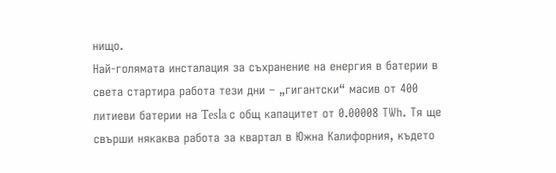нищо.
Най-голямата инсталация за съхранение на енергия в батерии в света стартира работа тези дни – „гигантски“ масив от 400 литиеви батерии на Tesla с общ капацитет от 0.00008 ТWh. Тя ще свърши някаква работа за квартал в Южна Калифорния, където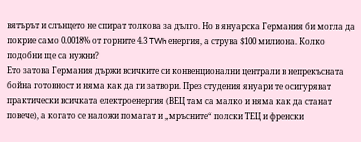вятърът и слънцето не спират толкова за дълго. Но в януарска Германия би могла да покрие само 0.0018% от горните 4.3 TWh енергия, а струва $100 милиона. Колко подобни ще са нужни?
Ето затова Германия държи всичките си конвенционални централи в непрекъсната бойна готовност и няма как да ги затвори. През студения януари те осигуряват практически всичката електроенергия (ВЕЦ там са малко и няма как да станат повече), а когато се наложи помагат и „мръсните“ полски ТЕЦ и френски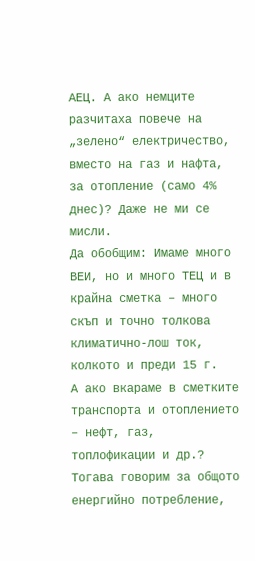АЕЦ. А ако немците разчитаха повече на „зелено“ електричество, вместо на газ и нафта, за отопление (само 4% днес)? Даже не ми се мисли.
Да обобщим: Имаме много ВЕИ, но и много ТЕЦ и в крайна сметка – много скъп и точно толкова климатично-лош ток, колкото и преди 15 г.
А ако вкараме в сметките транспорта и отоплението – нефт, газ, топлофикации и др.? Тогава говорим за общото енергийно потребление,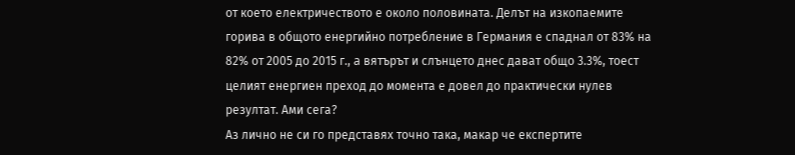от което електричеството е около половината. Делът на изкопаемите горива в общото енергийно потребление в Германия е спаднал от 83% на 82% от 2005 до 2015 г., a вятърът и слънцето днес дават общо 3.3%, тоест целият енергиен преход до момента е довел до практически нулев резултат. Ами сега?
Аз лично не си го представях точно така, макар че експертите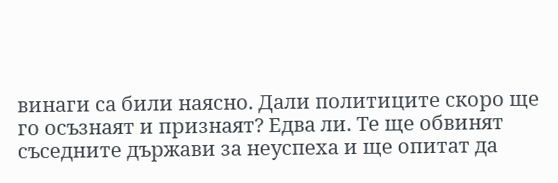винаги са били наясно. Дали политиците скоро ще го осъзнаят и признаят? Едва ли. Те ще обвинят съседните държави за неуспеха и ще опитат да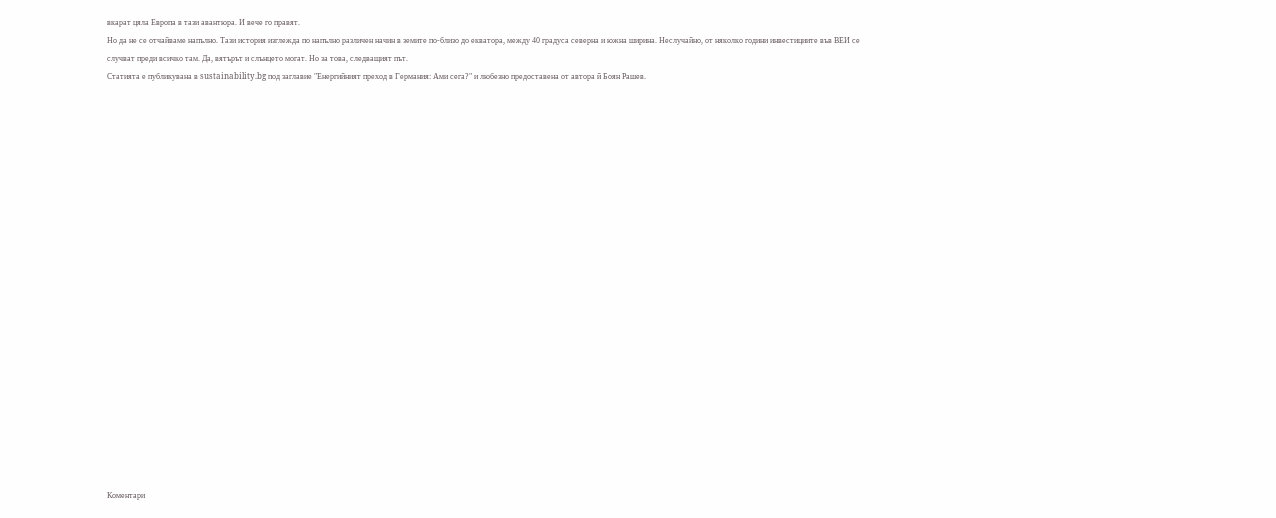вкарат цяла Европа в тази авантюра. И вече го правят.
Но да не се отчайваме напълно. Тази история изглежда по напълно различен начин в земите по-близо до екватора, между 40 градуса северна и южна ширина. Неслучайно, от няколко години инвестициите във ВЕИ се случват преди всичко там. Да, вятърът и слънцето могат. Но за това, следващият път.
Статията е публикувана в sustainability.bg под заглавие "Енергийният преход в Германия: Ами сега?" и любезно предоставена от автора й Боян Рашев.






















Коментари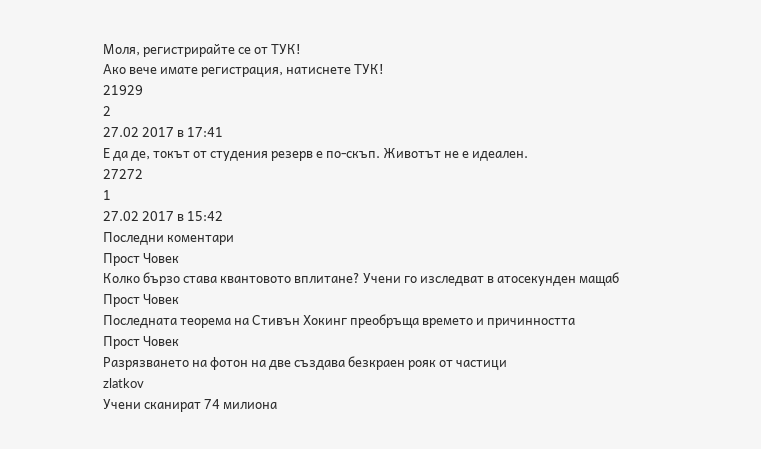Моля, регистрирайте се от TУК!
Ако вече имате регистрация, натиснете ТУК!
21929
2
27.02 2017 в 17:41
Е да де, токът от студения резерв е по-скъп. Животът не е идеален.
27272
1
27.02 2017 в 15:42
Последни коментари
Прост Човек
Колко бързо става квантовото вплитане? Учени го изследват в атосекунден мащаб
Прост Човек
Последната теорема на Стивън Хокинг преобръща времето и причинността
Прост Човек
Разрязването на фотон на две създава безкраен рояк от частици
zlatkov
Учени сканират 74 милиона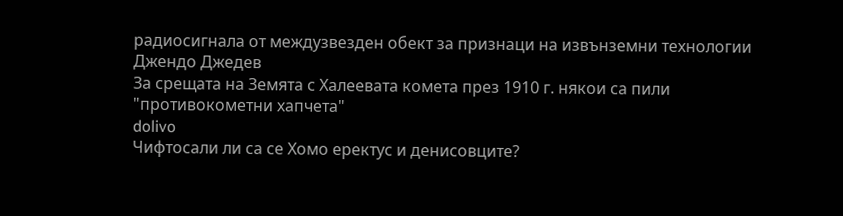радиосигнала от междузвезден обект за признаци на извънземни технологии
Джендо Джедев
За срещата на Земята с Халеевата комета през 1910 г. някои са пили "противокометни хапчета"
dolivo
Чифтосали ли са се Хомо еректус и денисовците?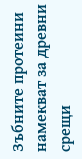Зъбните протеини намекват за древни срещи